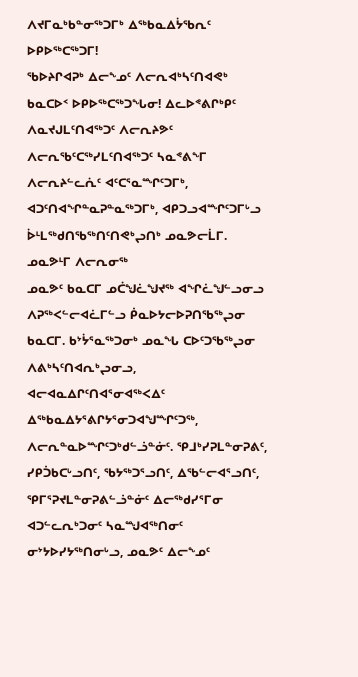ᐱᔪᒥᓇᒃᑲᓐᓂᖅᑐᒥᒃ ᐃᖅᑲᓇᐃᔮᖃᕆᑦ ᐅᑭᐅᖅᑕᖅᑐᒥ!
ᖃᐅᔨᒋᐊᕈᒃ ᐃᓕᖕᓄᑦ ᐱᓕᕆᐊᒃᓴᑦᑎᐊᕙᒃ ᑲᓇᑕᐅᑉ ᐅᑭᐅᖅᑕᖅᑐᖓᓂ! ᐃᓚᐅᕝᕕᒋᒃᑭᑦ ᐱᓇᔪᒍᒪᑦᑎᐊᖅᑐᑦ ᐱᓕᕆᔨᕗᑦ ᐱᓕᕆᖃᑦᑕᖅᓯᒪᑦᑎᐊᖅᑐᑦ ᓴᓇᕝᕕᖕᒥ ᐱᓕᕆᔨᓪᓚᕇᑦ ᐊᑦᑕᕐᓇᙱᑦᑐᒥᒃ, ᐊᑐᑦᑎᐊᖏᓐᓇᕈᓐᓇᖅᑐᒥᒃ, ᐊᑭᑐᓗᐊᙱᑦᑐᒥᒡᓗ ᐆᒻᒪᖅᑯᑎᖃᖅᑎᑦᑎᕙᒃᖢᑎᒃ ᓄᓇᕗᓕᒫᒥ.
ᓄᓇᕗᒻᒥ ᐱᓕᕆᓂᖅ
ᓄᓇᕗᑦ ᑲᓇᑕᒥ ᓄᑖᖑᓛᖑᔪᖅ ᐊᖏᓛᖑᓪᓗᓂᓗ ᐱᕈᖅᐸᓪᓕᐊᓛᒥᓪᓗ ᑮᓇᐅᔭᓕᐅᕈᑎᖃᖅᖢᓂ ᑲᓇᑕᒥ. ᑲᔾᔮᕐᓇᖅᑐᓂᒃ ᓄᓇᖓ ᑕᐅᑦᑐᖃᖅᖢᓂ ᐱᕕᒃᓴᑦᑎᐊᕆᒃᖢᓂᓗ, ᐊᓕᐊᓇᐃᒋᑦᑎᐊᕐᓂᐊᖅᐸᐃᑦ ᐃᖅᑲᓇᐃᔭᕐᕕᒋᔭᕐᓂᑐᐊᖑᙱᑦᑐᖅ, ᐱᓕᕆᓐᓇᐅᙱᑦᑐᒃᑯᓪᓘᓐᓃᑦ. ᕿᒧᒃᓯᕈᒪᓐᓂᕈᕕᑦ, ᓯᑭᑑᑲᑕᒡᓗᑎᑦ, ᖃᔭᖅᑐᕐᓗᑎᑦ, ᐃᖃᓪᓕᐊᕐᓗᑎᑦ, ᕿᒥᕐᕈᔪᒪᓐᓂᕈᕕᓪᓘᓐᓃᑦ ᐃᓕᖅᑯᓯᕐᒥᓂ ᐊᑐᓪᓚᕆᒃᑐᓂᑦ ᓴᓇᙳᐊᖅᑎᓂᑦ ᓂᔾᔭᐅᓯᔭᖅᑎᓂᒡᓗ, ᓄᓇᕗᑦ ᐃᓕᖕᓄᑦ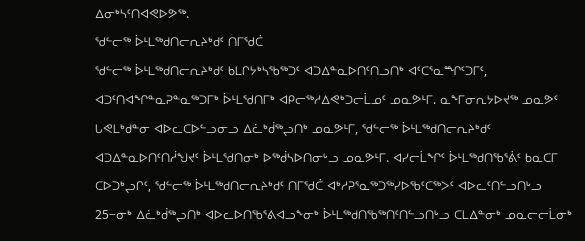ᐃᓂᒃᓴᑦᑎᐊᕙᐅᕗᖅ.
ᖁᓪᓕᖅ ᐆᒻᒪᖅᑯᑎᓕᕆᔨᒃᑯᑦ ᑎᒥᖁᑖ
ᖁᓪᓕᖅ ᐆᒻᒪᖅᑯᑎᓕᕆᔨᒃᑯᑦ ᑲᒪᒋᔭᒃᓴᖃᖅᑐᑦ ᐊᑐᐃᓐᓇᐅᑎᑦᑎᓗᑎᒃ ᐊᑦᑕᕐᓇᙱᑦᑐᒥᑦ, ᐊᑐᑦᑎᐊᖏᓐᓇᕈᓐᓇᖅᑐᒥᒃ ᐆᒻᒪᖁᑎᒥᒃ ᐊᑭᓕᖅᓱᐃᕙᒃᑐᓕᒫᓄᑦ ᓄᓇᕗᒻᒥ. ᓇᖕᒥᓂᕆᔭᐅᔪᖅ ᓄᓇᕗᑦ ᒐᕙᒪᒃᑯᓐᓂ ᐊᐅᓚᑕᐅᓪᓗᓂᓗ ᐃᓛᒃᑰᖅᖢᑎᒃ ᓄᓇᕗᒻᒥ, ᖁᓪᓕᖅ ᐆᒻᒪᖅᑯᑎᓕᕆᔨᒃᑯᑦ ᐊᑐᐃᓐᓇᐅᑎᑦᑎᓲᖑᔪᑦ ᐆᒻᒪᖁᑎᓂᒃ ᐅᖅᑰᓴᐅᑎᓂᒡᓗ ᓄᓇᕗᒻᒥ. ᐊᓯᓕᒫᖏᑦ ᐆᒻᒪᖅᑯᑎᖃᕐᕖᑦ ᑲᓇᑕᒥ ᑕᐅᑐᒃᖢᒋᑦ, ᖁᓪᓕᖅ ᐆᒻᒪᖅᑯᑎᓕᕆᔨᒃᑯᑦ ᑎᒥᖁᑖ ᐊᒃᓱᕈᕐᓇᖅᑐᖅᓯᐅᖃᑦᑕᖅᐳᑦ ᐊᐅᓚᑦᑎᓪᓗᑎᒡᓗ 25−ᓂᒃ ᐃᓛᒃᑰᖅᖢᑎᒃ ᐊᐅᓚᐅᑎᖃᕐᕕᐊᓗᖕᓂᒃ ᐆᒻᒪᖅᑯᑎᖃᖅᑎᑦᑎᓪᓗᑎᒡᓗ ᑕᒪᐃᓐᓂᒃ ᓄᓇᓕᓕᒫᓂᒃ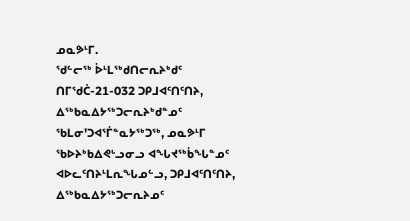ᓄᓇᕗᒻᒥ.
ᖁᓪᓕᖅ ᐆᒻᒪᖅᑯᑎᓕᕆᔨᒃᑯᑦ ᑎᒥᖁᑖ-21-032 ᑐᑭᒧᐊᑦᑎᑦᑎᔨ, ᐃᖅᑲᓇᐃᔭᖅᑐᓕᕆᔨᒃᑯᓐᓄᑦ
ᖃᒪᓂ'ᑐᐊᕐᒦᓐᓇᔭᖅᑐᖅ, ᓄᓇᕗᒻᒥ ᖃᐅᔨᒃᑲᐃᕙᒡᓗᓂᓗ ᐊᖓᔪᖅᑳᖓᓐᓄᑦ ᐊᐅᓚᑦᑎᔨᒻᒪᕆᖓᓄᓪᓗ, ᑐᑭᒧᐊᑦᑎᑦᑎᔨ, ᐃᖅᑲᓇᐃᔭᖅᑐᓕᕆᔨᓄᑦ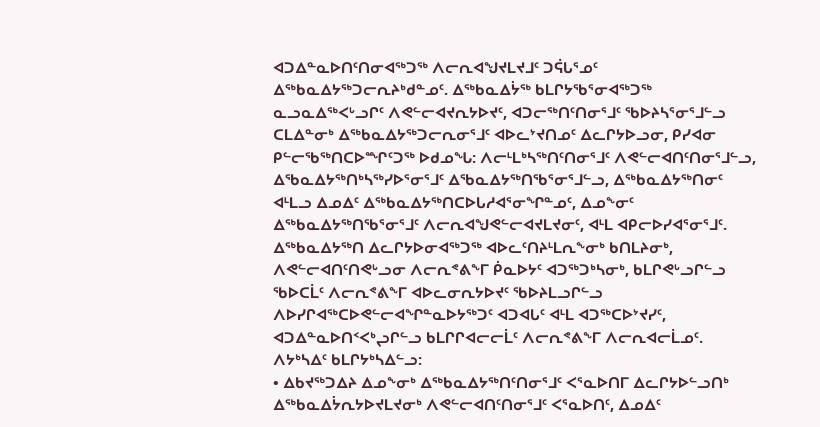ᐊᑐᐃᓐᓇᐅᑎᑦᑎᓂᐊᖅᑐᖅ ᐱᓕᕆᐊᖑᔪᒪᔪᒧᑦ ᑐᕌᒐᕐᓄᑦ ᐃᖅᑲᓇᐃᔭᖅᑐᓕᕆᔨᒃᑯᓐᓄᑦ. ᐃᖅᑲᓇᐃᔮᖅ ᑲᒪᒋᔭᖃᕐᓂᐊᖅᑐᖅ ᓇᓗᓇᐃᖅᐸᒡᓗᒋᑦ ᐱᕙᓪᓕᐊᔪᕆᔭᐅᔪᑦ, ᐊᑐᓕᖅᑎᑦᑎᓂᕐᒧᑦ ᖃᐅᔨᓴᕐᓂᕐᒧᓪᓗ ᑕᒪᐃᓐᓂᒃ ᐃᖅᑲᓇᐃᔭᖅᑐᓕᕆᓂᕐᒧᑦ ᐊᐅᓚᔾᔪᑎᓄᑦ ᐃᓚᒋᔭᐅᓗᓂ, ᑭᓯᐊᓂ ᑭᓪᓕᖃᖅᑎᑕᐅᙱᑦᑐᖅ ᐅᑯᓄᖓ: ᐱᓕᒻᒪᒃᓴᖅᑎᑦᑎᓂᕐᒧᑦ ᐱᕙᓪᓕᐊᑎᑦᑎᓂᕐᒧᓪᓗ, ᐃᖃᓇᐃᔭᖅᑎᒃᓴᖅᓯᐅᕐᓂᕐᒧᑦ ᐃᖃᓇᐃᔭᖅᑎᖃᕐᓂᕐᒧᓪᓗ, ᐃᖅᑲᓇᐃᔭᖅᑎᓂᑦ ᐊᒻᒪᓗ ᐃᓄᐃᑦ ᐃᖅᑲᓇᐃᔭᖅᑎᑕᐅᒐᓱᐊᕐᓂᖏᓐᓄᑦ, ᐃᓄᖕᓂᑦ ᐃᖅᑲᓇᐃᔭᖅᑎᖃᕐᓂᕐᒧᑦ ᐱᓕᕆᐊᖑᕙᓪᓕᐊᔪᒪᔪᓂᑦ, ᐊᒻᒪ ᐊᑭᓕᐅᓯᐊᕐᓂᕐᒧᑦ. ᐃᖅᑲᓇᐃᔭᖅᑎ ᐃᓚᒋᔭᐅᓂᐊᖅᑐᖅ ᐊᐅᓚᑦᑎᔨᒻᒪᕆᖕᓂᒃ ᑲᑎᒪᔨᓂᒃ, ᐱᕙᓪᓕᐊᑎᑦᑎᕙᒡᓗᓂ ᐱᓕᕆᕝᕕᖕᒥ ᑮᓇᐅᔭᑦ ᐊᑐᖅᑐᒃᓴᓂᒃ, ᑲᒪᒋᕙᒡᓗᒋᓪᓗ ᖃᐅᑕᒫᑦ ᐱᓕᕆᕝᕕᖕᒥ ᐊᐅᓚᓂᕆᔭᐅᔪᑦ ᖃᐅᔨᒪᓗᒋᓪᓗ ᐱᐅᓯᒋᐊᖅᑕᐅᕙᓪᓕᐊᖏᓐᓇᐅᔭᖅᑐᑦ ᐊᑐᐊᒐᑦ ᐊᒻᒪ ᐊᑐᖅᑕᐅᔾᔪᓯᑦ, ᐊᑐᐃᓐᓇᐅᑎᑉᐸᒃᖢᒋᓪᓗ ᑲᒪᒋᒋᐊᓕᓕᒫᑦ ᐱᓕᕆᕝᕕᖕᒥ ᐱᓕᕆᐊᓕᒫᓄᑦ.
ᐱᔭᒃᓴᐃᑦ ᑲᒪᒋᔭᒃᓴᐃᓪᓗ:
• ᐃᑲᔪᖅᑐᐃᔨ ᐃᓄᖕᓂᒃ ᐃᖅᑲᓇᐃᔭᖅᑎᑦᑎᓂᕐᒧᑦ ᐸᕐᓇᐅᑎᒥ ᐃᓚᒋᔭᐅᓪᓗᑎᒃ ᐃᖅᑲᓇᐃᔮᕆᔭᐅᔪᒪᔪᓂᒃ ᐱᕙᓪᓕᐊᑎᑦᑎᓂᕐᒧᑦ ᐸᕐᓇᐅᑎᑦ, ᐃᓄᐃᑦ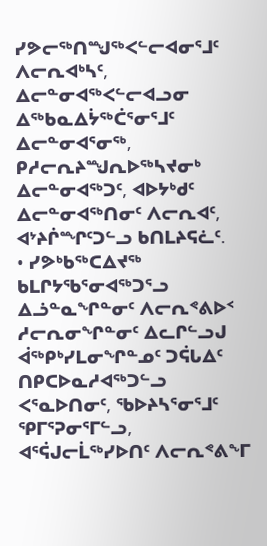ᓯᕗᓕᖅᑎᙳᖅᐸᓪᓕᐊᓂᕐᒧᑦ ᐱᓕᕆᐊᒃᓴᑦ, ᐃᓕᓐᓂᐊᖅᐸᓪᓕᐊᓗᓂ ᐃᖅᑲᓇᐃᔮᖅᑖᕐᓂᕐᒧᑦ ᐃᓕᓐᓂᐊᕐᓂᖅ, ᑭᓱᓕᕆᔨᙳᕆᐅᖅᓴᔪᓂᒃ ᐃᓕᓐᓂᐊᖅᑐᑦ, ᐊᐅᔭᒃᑯᑦ ᐃᓕᓐᓂᐊᖅᑎᓂᑦ ᐱᓕᕆᐊᑦ, ᐊᔾᔨᒌᙱᑦᑐᓪᓗ ᑲᑎᒪᔨᕋᓛᑦ.
• ᓯᕗᒃᑲᖅᑕᐃᔪᖅ ᑲᒪᒋᔭᖃᕐᓂᐊᖅᑐᕐᓗ ᐃᓘᓐᓇᖏᓐᓂᑦ ᐱᓕᕆᕝᕕᐅᑉ ᓱᓕᕆᓂᖏᓐᓂᑦ ᐃᓚᒋᓪᓗᒍ ᐋᖅᑭᒃᓯᒪᓂᖏᓐᓄᑦ ᑐᕌᒐᐃᑦ ᑎᑭᑕᐅᓇᓱᐊᖅᑐᓪᓗ ᐸᕐᓇᐅᑎᓂᑦ, ᖃᐅᔨᓴᕐᓂᕐᒧᑦ ᕿᒥᕐᕈᓂᕐᒥᓪᓗ, ᐊᕐᕌᒍᓕᒫᖅᓯᐅᑎᑦ ᐱᓕᕆᕝᕕᖕᒥ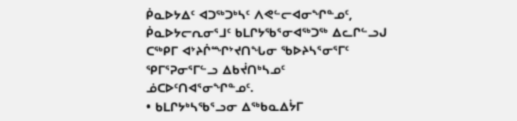ᑮᓇᐅᔭᐃᑦ ᐊᑐᖅᑐᒃᓴᑦ ᐱᕙᓪᓕᐊᓂᖏᓐᓄᑦ, ᑮᓇᐅᔭᓕᕆᓂᕐᒧᑦ ᑲᒪᒋᔭᖃᕐᓂᐊᖅᑐᖅ ᐃᓚᒋᓪᓗᒍ ᑕᖅᑭᒥ ᐊᔾᔨᒌᙱᔾᔪᑎᖓᓂ ᖃᐅᔨᓴᕐᓂᕐᒥᑦ ᕿᒥᕐᕈᓂᕐᒥᓪᓗ ᐃᑲᔫᑎᒃᓴᓄᑦ ᓅᑕᐅᑦᑎᐊᕐᓂᖏᓐᓄᑦ.
• ᑲᒪᒋᔭᒃᓴᖃᕐᓗᓂ ᐃᖅᑲᓇᐃᔮᒥ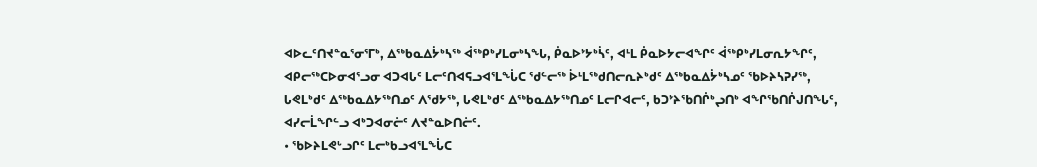ᐊᐅᓚᑦᑎᔪᓐᓇᕐᓂᕐᒥᒃ, ᐃᖅᑲᓇᐃᔮᒃᓴᖅ ᐋᖅᑭᒃᓯᒪᓂᒃᓴᖓ, ᑮᓇᐅᔾᔭᒃᓵᑦ, ᐊᒻᒪ ᑮᓇᐅᔭᓕᐊᖏᑦ ᐋᖅᑭᒃᓯᒪᓂᕆᔭᖏᑦ, ᐊᑭᓕᖅᑕᐅᓂᐊᕐᓗᓂ ᐊᑐᐊᒐᑦ ᒪᓕᑦᑎᐊᕋᓗᐊᕐᒪᖔᑕ ᖁᓪᓕᖅ ᐆᒻᒪᖅᑯᑎᓕᕆᔨᒃᑯᑦ ᐃᖅᑲᓇᐃᔮᒃᓴᓄᑦ ᖃᐅᔨᓴᕈᓯᖅ, ᒐᕙᒪᒃᑯᑦ ᐃᖅᑲᓇᐃᔭᖅᑎᓄᑦ ᐱᖁᔭᖅ, ᒐᕙᒪᒃᑯᑦ ᐃᖅᑲᓇᐃᔭᖅᑎᓄᑦ ᒪᓕᒋᐊᓕᑦ, ᑲᑐᔾᔨᖃᑎᒌᒃᖢᑎᒃ ᐊᖏᖃᑎᒌᒍᑎᖓᑦ, ᐊᓯᓕᒫᖏᓪᓗ ᐊᒃᑐᐊᓂᓖᑦ ᐱᔪᓐᓇᐅᑎᓖᑦ.
• ᖃᐅᔨᒪᕙᒡᓗᒋᑦ ᒪᓕᒃᑲᓗᐊᕐᒪᖔᑕ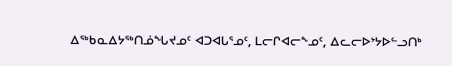ᐃᖅᑲᓇᐃᔭᖅᑎᓅᖓᔪᓄᑦ ᐊᑐᐊᒐᕐᓄᑦ, ᒪᓕᒋᐊᓕᖕᓄᑦ, ᐃᓚᓕᐅᔾᔭᐅᓪᓗᑎᒃ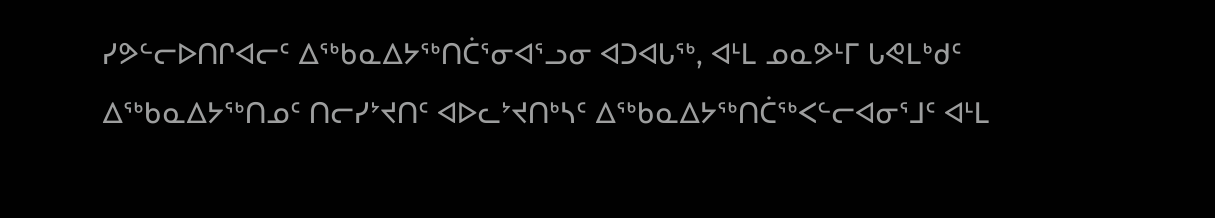ᓯᕗᓪᓕᐅᑎᒋᐊᓕᑦ ᐃᖅᑲᓇᐃᔭᖅᑎᑖᕐᓂᐊᕐᓗᓂ ᐊᑐᐊᒐᖅ, ᐊᒻᒪ ᓄᓇᕗᒻᒥ ᒐᕙᒪᒃᑯᑦ ᐃᖅᑲᓇᐃᔭᖅᑎᓄᑦ ᑎᓕᓯᔾᔪᑎᑦ ᐊᐅᓚᔾᔪᑎᒃᓴᑦ ᐃᖅᑲᓇᐃᔭᖅᑎᑖᖅᐸᓪᓕᐊᓂᕐᒧᑦ ᐊᒻᒪ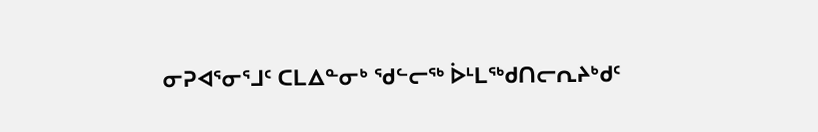ᓂᕈᐊᕐᓂᕐᒧᑦ ᑕᒪᐃᓐᓂᒃ ᖁᓪᓕᖅ ᐆᒻᒪᖅᑯᑎᓕᕆᔨᒃᑯᑦ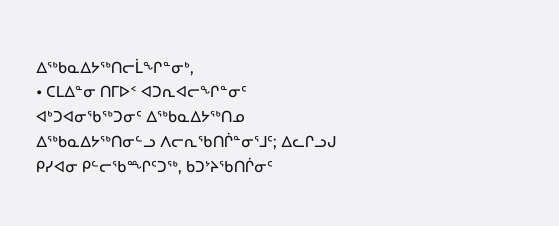ᐃᖅᑲᓇᐃᔭᖅᑎᓕᒫᖏᓐᓂᒃ,
• ᑕᒪᐃᓐᓂ ᑎᒥᐅᑉ ᐊᑐᕆᐊᓕᖏᓐᓂᑦ ᐊᒃᑐᐊᓂᖃᖅᑐᓂᑦ ᐃᖅᑲᓇᐃᔭᖅᑎᓄ ᐃᖅᑲᓇᐃᔭᖅᑎᓂᓪᓗ ᐱᓕᕆᖃᑎᒌᓐᓂᕐᒧᑦ; ᐃᓚᒋᓗᒍ ᑭᓯᐊᓂ ᑭᓪᓕᖃᙱᑦᑐᖅ, ᑲᑐᔾᔨᖃᑎᒌᓂᑦ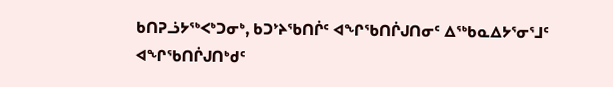ᑲᑎᕈᓘᔭᖅᐸᒃᑐᓂᒃ, ᑲᑐᔾᔨᖃᑎᒌᑦ ᐊᖏᖃᑎᒌᒍᑎᓂᑦ ᐃᖅᑲᓇᐃᔭᕐᓂᕐᒧᑦ ᐊᖏᖃᑎᒌᒍᑎᒃᑯᑦ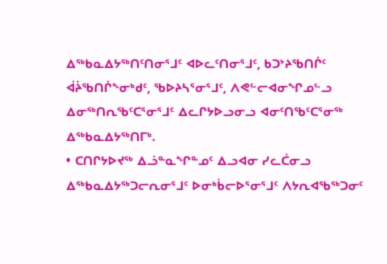ᐃᖅᑲᓇᐃᔭᖅᑎᑦᑎᓂᕐᒧᑦ ᐊᐅᓚᑦᑎᓂᕐᒧᑦ, ᑲᑐᔾᔨᖃᑎᒌᑦ ᐋᔩᖃᑎᒌᖕᓂᒃᑯᑦ, ᖃᐅᔨᓴᕐᓂᕐᒧᑦ, ᐱᕙᓪᓕᐊᓂᖏᓄᓪᓗ ᐃᓂᖅᑎᕆᖃᑦᑕᕐᓂᕐᒧᑦ ᐃᓚᒋᔭᐅᓗᓂᓗ ᐊᓂᑦᑎᖃᑦᑕᕐᓂᖅ ᐃᖅᑲᓇᐃᔭᖅᑎᒥᒃ.
• ᑕᑎᒋᔭᐅᔪᖅ ᐃᓘᓐᓇᖏᓐᓄᑦ ᐃᓗᐊᓂ ᓯᓚᑖᓂᓗ ᐃᖅᑲᓇᐃᔭᖅᑐᓕᕆᓂᕐᒧᑦ ᐅᓂᒃᑳᓕᐅᕐᓂᕐᒧᑦ ᐱᔭᕆᐊᖃᖅᑐᓂᑦ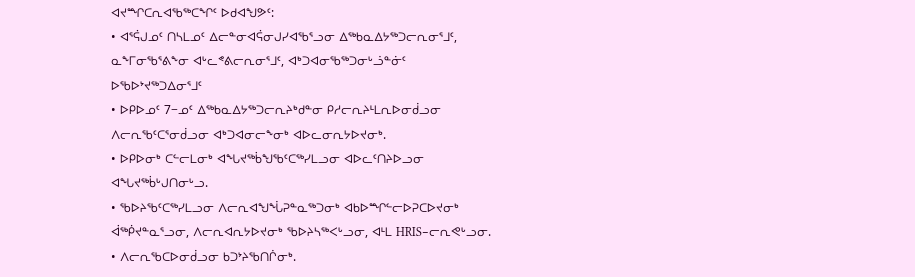ᐊᔪᙱᑕᕆᐊᖃᖅᑕᖏᑦ ᐅᑯᐊᖑᕗᑦ:
• ᐊᕐᕌᒍᓄᑦ ᑎᓴᒪᓄᑦ ᐃᓕᓐᓂᐊᕌᓂᒍᓯᐊᖃᕐᓗᓂ ᐃᖅᑲᓇᐃᔭᖅᑐᓕᕆᓂᕐᒧᑦ, ᓇᖕᒥᓂᖃᕐᕕᖕᓂ ᐊᒡᓚᕝᕕᓕᕆᓂᕐᒧᑦ, ᐊᒃᑐᐊᓂᖃᖅᑐᓂᒡᓘᓐᓃᑦ ᐅᖃᐅᔾᔪᖅᑐᐃᓂᕐᒧᑦ
• ᐅᑭᐅᓄᑦ 7−ᓄᑦ ᐃᖅᑲᓇᐃᔭᖅᑐᓕᕆᔨᒃᑯᓐᓂ ᑭᓱᓕᕆᔨᒻᒪᕆᐅᓂᑰᓗᓂ ᐱᓕᕆᖃᑦᑕᕐᓂᑰᓗᓂ ᐊᒃᑐᐊᓂᓕᖕᓂᒃ ᐊᐅᓚᓂᕆᔭᐅᔪᓂᒃ.
• ᐅᑭᐅᓂᒃ ᑕᓪᓕᒪᓂᒃ ᐊᖓᔪᖅᑳᖑᖃᑦᑕᖅᓯᒪᓗᓂ ᐊᐅᓚᑦᑎᔨᐅᓗᓂ ᐊᖓᔪᖅᑳᒡᒍᑎᓂᒡᓗ.
• ᖃᐅᔨᖃᑦᑕᖅᓯᒪᓗᓂ ᐱᓕᕆᐊᖑᖔᕈᓐᓇᖅᑐᓂᒃ ᐊᑲᐅᙱᓪᓕᐅᕈᑕᐅᔪᓂᒃ ᐋᖅᑮᔪᓐᓇᕐᓗᓂ, ᐱᓕᕆᐊᕆᔭᐅᔪᓂᒃ ᖃᐅᔨᓴᖅᐸᒡᓗᓂ, ᐊᒻᒪ HRIS−ᓕᕆᕙᒡᓗᓂ.
• ᐱᓕᕆᖃᑕᐅᓂᑰᓗᓂ ᑲᑐᔾᔨᖃᑎᒌᓂᒃ.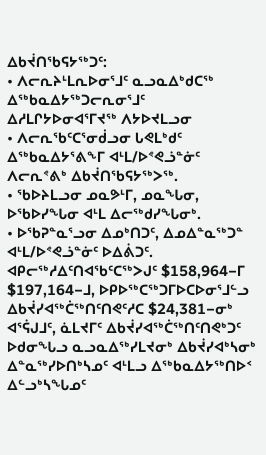ᐃᑲᔫᑎᖃᕋᔭᖅᑐᑦ:
• ᐱᓕᕆᔨᒻᒪᕆᐅᓂᕐᒧᑦ ᓇᓗᓇᐃᒃᑯᑕᖅ ᐃᖅᑲᓇᐃᔭᖅᑐᓕᕆᓂᕐᒧᑦ ᐃᓱᒪᒋᔭᐅᓂᐊᕐᒥᔪᖅ ᐱᔭᐅᔪᒪᓗᓂ
• ᐱᓕᕆᖃᑦᑕᕐᓂᑰᓗᓂ ᒐᕙᒪᒃᑯᑦ ᐃᖅᑲᓇᐃᔭᕐᕕᖕᒥ ᐊᒻᒪ/ᐅᕝᕙᓘᓐᓃᑦ ᐱᓕᕆᕝᕕᒃ ᐃᑲᔫᑎᖃᕋᔭᖅᐳᖅ.
• ᖃᐅᔨᒪᓗᓂ ᓄᓇᕗᒻᒥ, ᓄᓇᖓᓂ, ᐅᖃᐅᓯᖓᓂ ᐊᒻᒪ ᐃᓕᖅᑯᓯᖓᓂᒃ.
• ᐅᖃᕈᓐᓇᕐᓗᓂ ᐃᓄᒃᑎᑐᑦ, ᐃᓄᐃᓐᓇᖅᑐᓐ ᐊᒻᒪ/ᐅᕝᕙᓘᓐᓃᑦ ᐅᐃᕖᑐᑦ.
ᐊᑭᓕᖅᓱᐃᑦᑎᐊᖃᑦᑕᖅᐳᒍᑦ $158,964−ᒥ $197,164−ᒧ, ᐅᑭᐅᖅᑕᖅᑐᒥᐅᑕᐅᓂᕐᒧᓪᓗ ᐃᑲᔫᓯᐊᖅᑖᖅᑎᑦᑎᕙᑦᓱᑕ $24,381−ᓂᒃ ᐊᕐᕌᒍᒧᑦ, ᓈᒪᔪᒥᑦ ᐃᑲᔫᓯᐊᖅᑖᖅᑎᑦᑎᕙᒃᑐᑦ ᐅᑯᓂᖓᓗ ᓇᓗᓇᐃᖅᓯᒪᔪᓂᒃ ᐃᑲᔫᓯᐊᒃᓴᓂᒃ ᐃᓐᓇᖅᓯᐅᑎᒃᓴᓄᑦ ᐊᒻᒪᓗ ᐃᖅᑲᓇᐃᔭᖅᑎᐅᑉ ᐃᓪᓗᒃᓴᖓᓄᑦ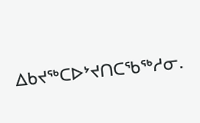ᐃᑲᔪᖅᑕᐅᔾᔪᑎᑕᖃᖅᓱᓂ.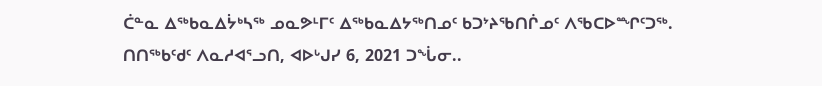ᑖᓐᓇ ᐃᖅᑲᓇᐃᔮᒃᓴᖅ ᓄᓇᕗᒻᒥᑦ ᐃᖅᑲᓇᐃᔭᖅᑎᓄᑦ ᑲᑐᔾᔨᖃᑎᒌᓄᑦ ᐱᖃᑕᐅᙱᑦᑐᖅ.
ᑎᑎᖅᑲᑦᑯᑦ ᐱᓇᓱᐊᕐᓗᑎ, ᐊᐅᒡᒍᓯ 6, 2021 ᑐᖔᓂ..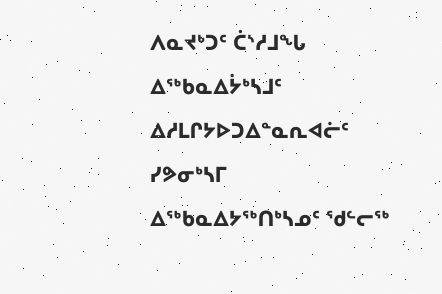ᐱᓇᔪᒃᑐᑦ ᑖᔅᓱᒧᖓ ᐃᖅᑲᓇᐃᔮᒃᓴᒧᑦ ᐃᓱᒪᒋᔭᐅᑐᐃᓐᓇᕆᐊᓖᑦ ᓯᕗᓂᒃᓴᒥ ᐃᖅᑲᓇᐃᔭᖅᑎᒃᓴᓄᑦ ᖁᓪᓕᖅ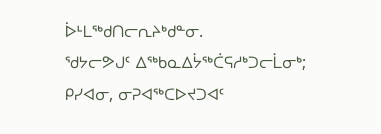ᐆᒻᒪᖅᑯᑎᓕᕆᔨᒃᑯᓐᓂ.
ᖁᔭᓕᕗᒍᑦ ᐃᖅᑲᓇᐃᔮᖅᑖᕋᓱᒃᑐᓕᒫᓂᒃ; ᑭᓯᐊᓂ, ᓂᕈᐊᖅᑕᐅᔪᑐᐊᑦ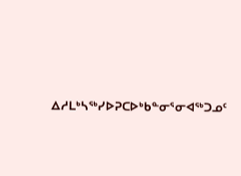ᐃᓱᒪᒃᓴᖅᓯᐅᕈᑕᐅᒃᑲᓐᓂᕐᓂᐊᖅᑐᓄᑦ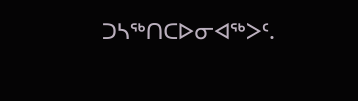ᑐᓴᖅᑎᑕᐅᓂᐊᖅᐳᑦ.